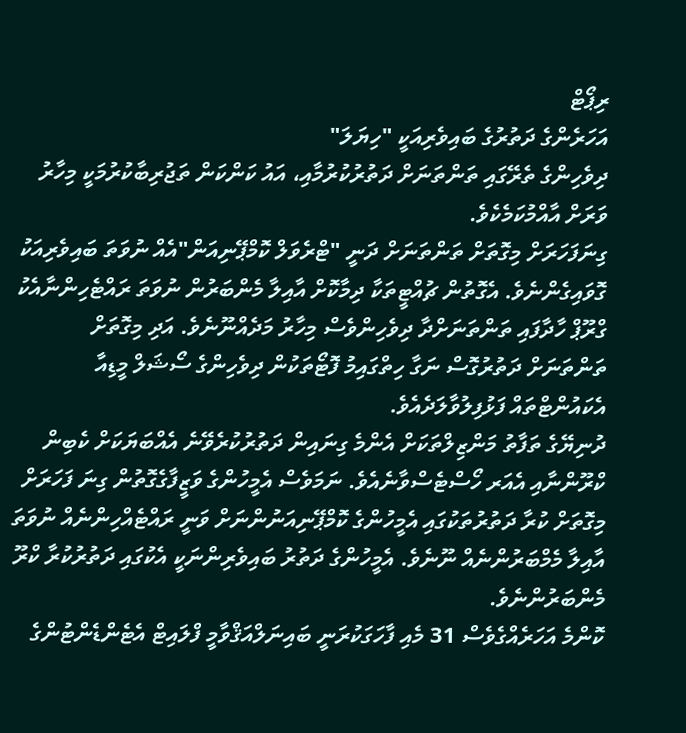ރިޕޯޓް
އަހަރެންގެ ދަތުރުގެ ބައިވެރިއަކީ "ހިޔަލަ"
ދިވެހިންގެ ތެރޭގައި ތަންތަނަށް ދަތުރުކުރުމާއި، އައު ކަންކަން ތަޖުރިބާކުރުމަކީ މިހާރު ވަރަށް އާއްމުކަމެކެވެ.
ގިނަފަހަރަށް މިގޮތަށް ތަންތަނަށް ދަނީ "ޓްރެވަލް ކޮމްޕޭނިއަން"އެއް ނުވަތަ ބައިވެރިއަކު ގޮވައިގެންނެވެ. އެގޮތުން ޗުއްޓީތަކާ ދިމާކޮށް އާއިލާ މެންބަރުން ނުވަތަ ރައްޓެހިންނާއެކު ގްރޫޕް ހާދާފައި ތަންތަނަށްދާ ދިވެހިންވެސް މިހާރު މަދެއްނޫނެވެ. އަދި މިގޮތަށް ތަންތަނަށް ދަތުރުގޮސް ނަގާ ހިތްގައިމު ފޮޓޯތަކުން ދިވެހިންގެ ސޯޝަލް މީޑިއާ އެކައުންޓްތައް ފަޅުފިލުވާލަދެއެވެ.
ދުނިޔޭގެ ތަފާތު މަންޒިލްތަކަށް އެންމެ ގިނައިން ދަތުރުކުރެވޭނެ އެއްބަޔަކަށް ކެބިން ކްރޫންނާއި އެއަރ ހޯސްޓެސްވާނެއެވެ. ނަމަވެސް އެމީހުންގެ ވަޒީފާގެގޮތުން ގިނަ ފަހަރަށް މިގޮތަށް ކުރާ ދަތުރުތަކުގައި އެމީހުންގެ ކޮމްޕޭނިއަނުންނަށް ވަނީ ރައްޓެއްހިންނެއް ނުވަތަ އާއިލާ މެމްބަރުންނެއް ނޫނެވެ. އެމީހުންގެ ދަތުރު ބައިވެރިންނަކީ އެކުގައި ދަތުރުކުރާ ކްރޫ މެންބަރުންނެވެ.
ކޮންމެ އަހަރެއްގެވެސް 31 މެއި ފާހަގަކުރަނީ ބައިނަލްއަޤްވާމީ ފްލައިޓް އެޓެންޑެންޓުންގެ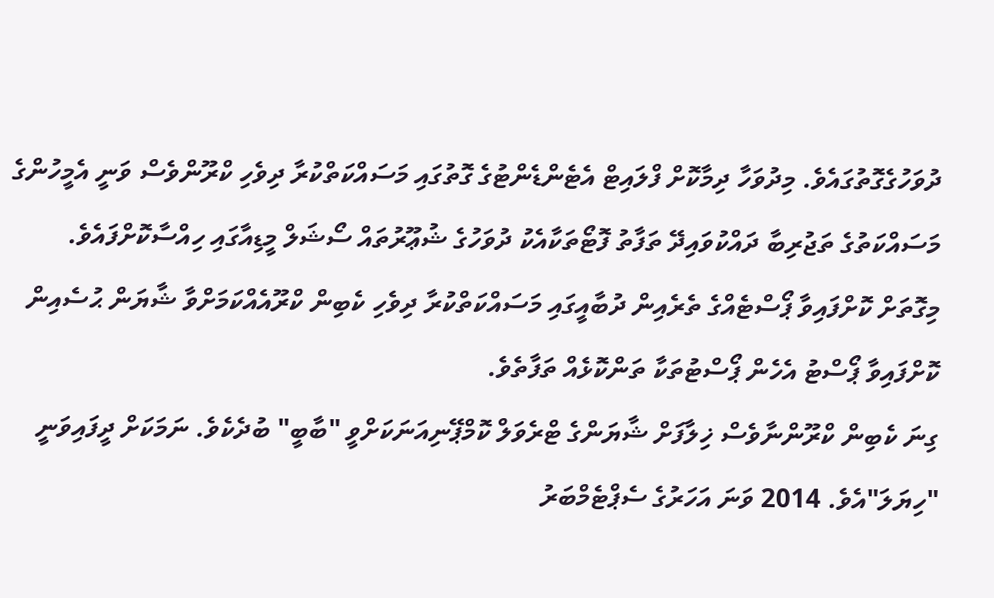ދުވަހުގެގޮތުގައެވެ. މިދުވަހާ ދިމާކޮށް ފްލައިޓް އެޓެންޑެންޓުގެ ގޮތުގައި މަސައްކަތްކުރާ ދިވެހި ކްރޫންވެސް ވަނީ އެމީހުންގެ މަސައްކަތުގެ ތަޖުރިބާ ދައްކުވައިދޭ ތަފާތު ފޮޓޯތަކާއެކު ދުވަހުގެ ޝުޢޫރުތައް ސޯޝަލް މީޑިއާގައި ހިއްސާކޮށްފައެވެ.
މިގޮތަށް ކޮށްފައިވާ ޕޯސްޓެއްގެ ތެރެއިން ދުބާއީގައި މަސައްކަތްކުރާ ދިވެހި ކެބިން ކްރޫއެއްކަމަށްވާ ޝާޔަން ޙުސެއިން ކޮށްފައިވާ ޕޯސްޓު އެހެން ޕޯސްޓުތަކާ ތަންކޮޅެއް ތަފާތެވެ.
ގިނަ ކެބިން ކްރޫންނާވެސް ޚިލާފަށް ޝާޔަންގެ ޓްރެވަލް ކޮމްޕޭނިއަނަކަށްވީ "ބާބީ" ބުދެކެވެ. ނަމަކަށް ދީފައިވަނީ "ހިޔަލަ"އެވެ. 2014 ވަނަ އަހަރުގެ ސެޕްޓެމްބަރު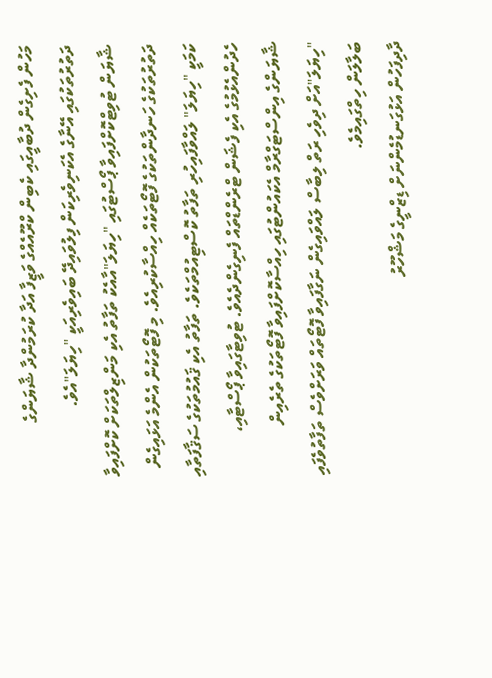މަހުން ފެށިގެން ދުބާއީގައި ކެބިން ކްރޫއެއްގެ ވަޒީފާ އަދާ ކުރަމުންދާ ޝާޔަންގެ ދަތުރުތަކުގައި އޭނާގެ އެކަނިވެރިކަން ފިލުވައިދޭ ބައިވެރިއަކީ "ހިޔަލަ"އެވެ.
ޝާޔަން ޓުވިޓްކޮށްފައިވާ ޕޯސްޓުގައި "ހިޔަލަ"އާއެކު ތަފާތު އެކި މަންޒިލްތަކަށް ކޮށްފައިވާ ދަތުރުތަކުގެ ހަނދާންތަކުގެ ފޮޓޯތަކެއް ހިއްސާކުރިއެވެ. މި ފޮޓޯތަކުން އެންމެ އަޅައިގެން ކަމަކީ "ހިޔަލަ" ލައްވާފައިހުރި ތަފާތު ކޮސްޓިއުމްތަކެވެ. ތަފާތު އެކި ޤައުމުތަކުގެ ސަޤާފަތާއި ހެދުންއެޅުމުގެ އެކި ފެޝަން ޓްރެންޑްތައް ފެނިގެންދެއެވެ. ޓުވިޓާގައިވާ ޕޯސްޓާއި، ޝާޔަންގެ އިންސްޓަގްރާމް އެކައުންޓުގައި ހިއްސާކޮށްފައިވާ ފޮޓޯތަކުގެ ތެރެއިން "ހިޔަލަ"އަށް ދިވެހި ރަތް ލިބާސް ލައްވައިގެން ނަގާފައިވާ ފޮޓޯތައް ވަރަށްވެސް ތަފާތުވެފައި ބަލާލަން ހިތްގައިމެވެ.
ދާދިފަހުން އަޅުގަނޑުމެންނަށް ޑިޒްނީގެ މަޝްހޫރު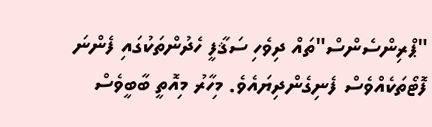"ޕްރިންސެންސް"ތައް ދިވެހި ސަޤާފީ ހެދުންތަކުގައި ފެންނަ ފޮޓޯތަކެއްވެސް ފެނިގެންދިޔައެވެ. މިހާރު މިއޮތީ ބާބީވެސް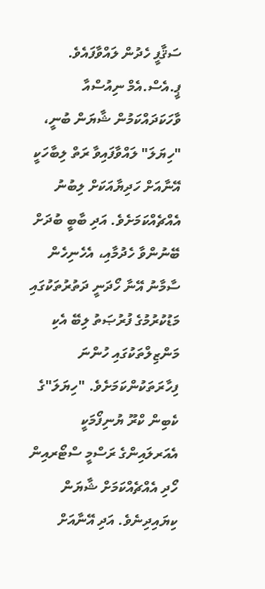ސަޤާފީ ހެދުން ލައްވާފައެވެ.
ޕީ.އެސް.އެމް ނިއުސްއާ ވާހަކަދައްކަމުން ޝާޔަން ބުނީ، "ހިޔަލަ" ލައްވާފައިވާ ރަތް ލިބާހަކީ އޭނާއަށް ހަދިޔާއަކަށް ލިބުނު އެއްޗެއްކަމަށެވެ. އަދި ބާބީ ބުދަށް ބޭނުންވާ ހެދުމާއި، އެހެނިހެން ސާމާނު އޭނާ ހޯދަނީ ދަތުރުތަކުގައި މަޑުކުރުމުގެ ފުރުޞަތު ލިބޭ އެކި މަންޒިލްތަކުގައި ހުންނަ ފިހާރަތަކުންކަމަށެވެ. "ހިޔަލަ"ގެ ކެބިން ކްރޫ ޔުނިފޯމަކީ އެއަރލައިންގެ ރަސްމީ ސްޓޯރއިން ހޯދި އެއްޗެއްކަމަށް ޝާޔަން ކިޔައިދިނެވެ. އަދި އޭނާއަށް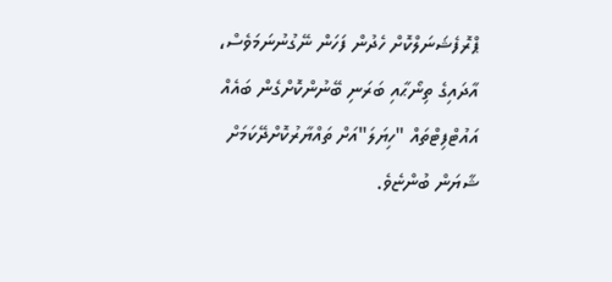ޕްރޮފެޝަނަލްކޮށް ހެދުން ފަހަން ނޭގުނުނަމަވެސް، އާދައިގެ ތިނޯޙާއި ބަރަނި ބޭނުންކޮށްގެން ބައެއް އައުޓްފިޓްތައް "ހިޔަލަ"އަށް ތައްޔާރުކޮށްދޭކަމަށް ޝާޔަން ބުންޏެވެ.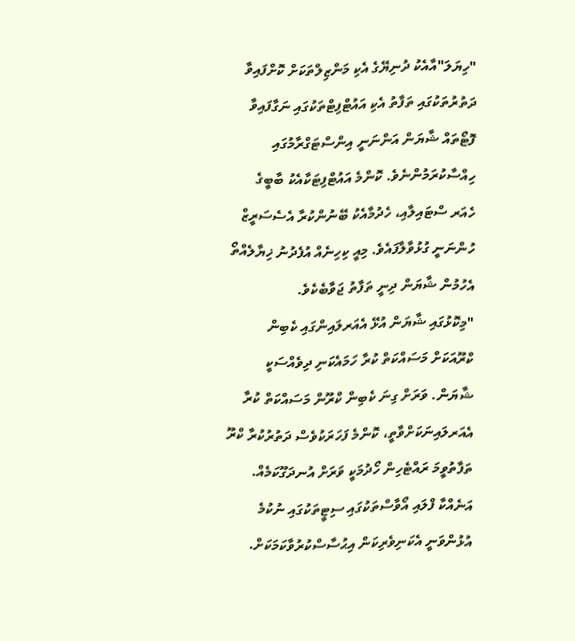"ހިޔަލަ"އާއެކު ދުނިޔޭގެ އެކި މަންޒިލްތަކަށް ކޮށްފައިވާ ދަތުރުތަކުގައި ތަފާތު އެކި އައުޓްފިޓްތަކުގައި ނަގާފައިވާ ފޮޓޯތައް ޝާޔަން އަންނަނީ އިންސްޓަގްރާމުގައި ހިއްސާކުރަމުންނެވެ. ކޮންމެ އައުޓްފިޓަކާއެކު ބާބީގެ ހެއަރ ސްޓައިލާއި، ހެދުމާއެކު ބޭނުންކުރާ އެސެސަރީޒް ހުންނަނީ ގުޅުވާލާފައެވެ. މިއީ ކިހިނެއް އުފެދުނު ޚިޔާލެއްތޯ އެހުމުން ޝާޔަން ދިނީ ތަފާތު ޖަވާބެކެވެ.
"މިކޮޅުގައި ޝާޔަން އުޅޭ އެއަރލައިންގައި ކެބިން ކްރޫއަކަށް މަސައްކަތް ކުރާ ހަމައެކަނި ދިވެއްސަކީ ޝާޔަން. ވަރަށް ގިނަ ކެބިން ކްރޫން މަސައްކަތް ކުރާ އެއަރލައިނަކަށްވާތީ، ކޮންމެ ފަހަރަކުވެސް ދަތުރުކުރާ ކްރޫ ތަފާތުވީމަ ރައްޓެހިން ހޯދުމަކީ ވަރަށް އުނދަގޫކަމެއް. އަނެއްކާ ފްލައި އޯވާސްތަކުގައި ސިޓީތަކުގައި ނުކުމެ އުޅުންވަނީ އެކަނިވެރިކަން އިޙުސާސްކުރުވާކަމަކަށް.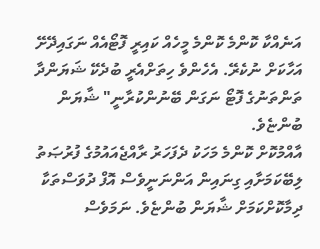އަނެއްކާ ކޮންމެ ކޮންމެ މީހެއް ކައިރީ ފޮޓޯއެއް ނަގައިދޭށޭ އަހާކަށް ނުކެރޭ. އެހެންވެ ހިތަށްއެރީ ބުދެކޭ ޝަޔަންދާ ތަންތަނުގެ ފޮޓޯ ނަގަން ބޭނުންކުރާނީ" ޝާޔަން ބުންޏެވެ.
އާއްމުކޮށް ކޮންމެ މަހަކު ދެފަހަރު ރާއްޖެއައުމުގެ ފުރުޞަތު ލިބޭކަމަށާއި ގިނައިން އަންނަނީވެސް އޮފް ދުވަސްތަކާ ދިމާކޮށްކަމަށް ޝާޔަން ބުންޏެވެ. ނަމަވެސް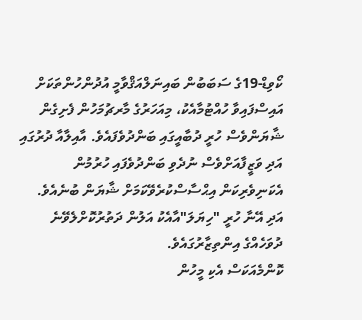ކޯވިޑް-19ގެ ސަބަބުން ބައިނަލްއަޤްވާމީ އުދުންހުންތަކަށް އައިސްފައިވާ ހުއްޓުމާއެކު، މިއަހަރުގެ މާރޗުމަހުން ފެށިގެން ޝާޔަންވެސް ހުރީ ދުބާއީގައި ބަންދުވެފައެވެ. އާއިލާއާ ދުރުގައި އަދި ވަޒީފާއަށްވެސް ނުދެވި ބަންދުވެފައި ހުރުމުން އެކަނިވެރިކަން އިޙްސާސްކުރެވޭކަމަށް ޝާޔަން ބުނެއެވެ. އަދި އޭނާ ހުރީ "ހިޔަލަ"އާއެކު އަލުން ދަތުރުކޮށްލެވޭނެ ދުވަހެއްގެ އިންތިޒާރުގައެވެ.
ކޮންމެއަކަސް އެކި މީހުން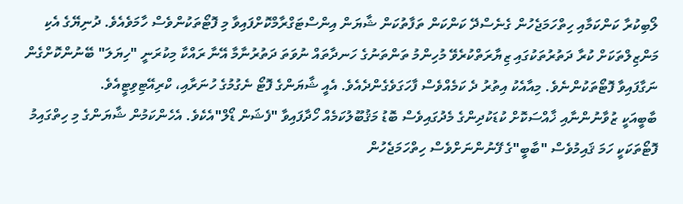ލޯބިކުރާ ކަންކަމާއި ހިތްހަމަޖެހުން ގެނެސްދޭ ކަންކަން ތަފާތުކަން ޝާޔަން އިންސްޓަގްރާމްކޮށްފައިވާ މި ފޮޓޯތަކުންވެސް ހާމަވެއެވެ. ދުނިޔޭގެ އެކި މަންޒިލްތަކަށް ކުރާ ދަތުރުތަކުގައި ޒިޔާރަތްކުރެވޭ މުހިންމު ތަންތަނުގެ ހަނދާތައް ނުވަތަ ދަތުރުނާމާ އޭނާ ރައްކާ މިކުރަނީ "ހިޔަލަ" ބޭނުންކޮށްގެން ނަގާފައިވާ ފޮޓޯތަކުންނެވެ. މިއާއެކު އިތުރު ދެ ކަމެއްވެސް ފާހަގަވެގެންދެއެވެ. އެއީ ޝާޔަންގެ ފޮޓޯ ނެގުމުގެ ހުނަރާއި، ކްރިއޭޓިވިޓީއެވެ.
ބާބީއަކީ ޒުވާނުންނާއި ޚާއްސަކޮށް ކުޑަކުދިންގެ މެދުގައިވެސް ބޮޑު މަޤުބޫލުކަމެއް ހޯދާފައިވާ "ފެޝަން ޑޯލް"އެކެވެ. އެހެންކަމުން ޝާޔަންގެ މި ހިތްގައިމު ފޮޓޯތަކަކީ ހަމަ ޤައިމުވެސް "ބާބީ"ގެ ފޭނުންނަށްވެސް ހިތްހަމަޖެހުން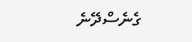ގެނެސްދޭނެ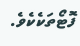ފޮޓޯތަކެކެވެ.